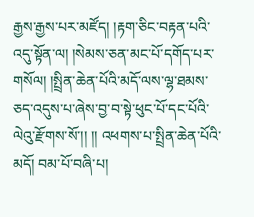རྒྱས་རྒྱས་པར་མཛོད། །རྟག་ཅིང་བརྟན་པའི་འདུ་སྟོན་ལ། །སེམས་ཅན་མང་པོ་དགོད་པར་གསོལ། །སྤྲིན་ཆེན་པོའི་མདོ་ལས་ལྷ་ཐམས་ཅད་འདུས་པ་ཞེས་བྱ་བ་སྟེ་ཕུང་པོ་དང་པོའི་ལེའུ་རྫོགས་སོ་།། །། འཕགས་པ་སྤྲིན་ཆེན་པོའི་མདོ། བམ་པོ་བཞི་པ།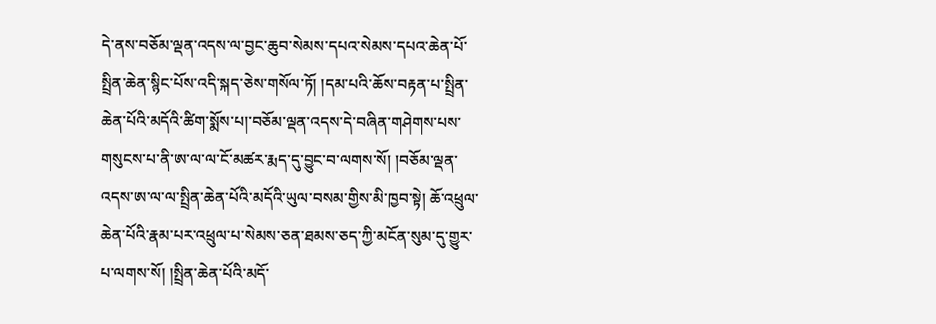དེ་ནས་བཅོམ་ལྡན་འདས་ལ་བྱང་ཆུབ་སེམས་དཔའ་སེམས་དཔའ་ཆེན་པོ་སྤྲིན་ཆེན་སྙིང་པོས་འདི་སྐད་ཅེས་གསོལ་ཏོ། །དམ་པའི་ཆོས་བརྟན་པ་སྤྲིན་ཆེན་པོའི་མདོའི་ཚིག་སྨོས་པ།་བཅོམ་ལྡན་འདས་དེ་བཞིན་གཤེགས་པས་གསུངས་པ་ནི་ཨ་ལ་ལ་ངོ་མཚར་རྨད་དུ་བྱུང་བ་ལགས་སོ། །བཅོམ་ལྡན་འདས་ཨ་ལ་ལ་སྤྲིན་ཆེན་པོའི་མདོའི་ཡུལ་བསམ་གྱིས་མི་ཁྱབ་སྟེ། ཆོ་འཕྲུལ་ཆེན་པོའི་རྣམ་པར་འཕྲུལ་པ་སེམས་ཅན་ཐམས་ཅད་ཀྱི་མངོན་སུམ་དུ་གྱུར་པ་ལགས་སོ། །སྤྲིན་ཆེན་པོའི་མདོ་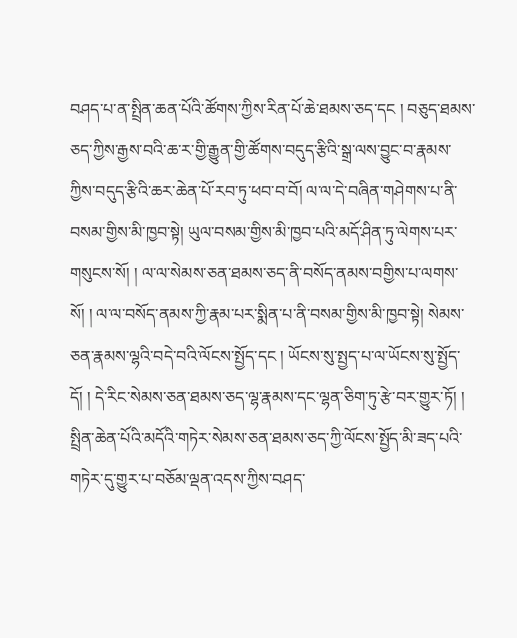བཤད་པ་ན་སྤྲིན་ཆན་པོའི་ཚོགས་ཀྱིས་རིན་པོ་ཆེ་ཐམས་ཅད་དང ། བཅུད་ཐམས་ཅད་ཀྱིས་རྒྱས་བའི་ཆ་ར་གྱི་རྒྱུན་གྱི་ཚོགས་བདུད་རྩིའི་སྒྲ་ལས་བྱུང་བ་རྣམས་ཀྱིས་བདུད་རྩིའི་ཆར་ཆེན་པོ་རབ་ཏུ་ཕབ་བ་བོ། ལ་ལ་དེ་བཞིན་གཤེགས་པ་ནི་བསམ་གྱིས་མི་ཁྱབ་སྟེ། ཡུལ་བསམ་གྱིས་མི་ཁྱབ་པའི་མདོ་ཤིན་ཏུ་ལེགས་པར་གསུངས་སོ། ། ལ་ལ་སེམས་ཅན་ཐམས་ཅད་ནི་བསོད་ནམས་བགྱིས་པ་ལགས་སོ། ། ལ་ལ་བསོད་ནམས་ཀྱི་རྣམ་པར་སྨིན་པ་ནི་བསམ་གྱིས་མི་ཁྱབ་སྟེ། སེམས་ཅན་རྣམས་ལྷའི་བདེ་བའི་ལོངས་སྤྱོད་དང ། ཡོངས་སུ་སྤྱད་པ་ལ་ཡོངས་སུ་སྤྱོད་དོ། ། དེ་རིང་སེམས་ཅན་ཐམས་ཅད་ལྷ་རྣམས་དང་ལྷན་ཅིག་ཏུ་རྩེ་བར་གྱུར་ཏོ། ། སྤྲིན་ཆེན་པོའི་མདོའི་གཏེར་སེམས་ཅན་ཐམས་ཅད་ཀྱི་ལོངས་སྤྱོད་མི་ཟད་པའི་གཏེར་དུ་གྱུར་པ་བཅོམ་ལྡན་འདས་ཀྱིས་བཤད་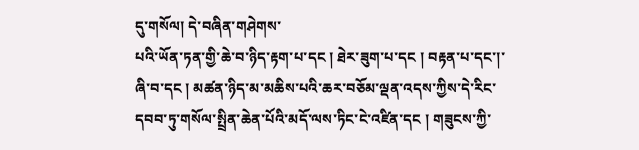དུ་གསོལ། དེ་བཞིན་གཤེགས་
པའི་ཡོན་ཏན་གྱི་ཆེ་བ་ཉིད་རྟག་པ་དང ། ཐེར་ཟུག་པ་དང ། བརྟན་པ་དང་།་ཞི་བ་དང ། མཚན་ཉིད་མ་མཆིས་པའི་ཆར་བཅོམ་ལྡན་འདས་ཀྱིས་དེ་རིང་དབབ་ཏུ་གསོལ་སྤྲིན་ཆེན་པོའི་མདོ་ལས་ཏིང་ངེ་འཛིན་དང ། གཟུངས་ཀྱི་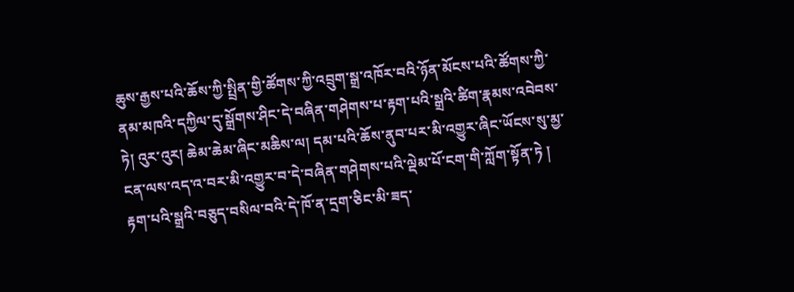ཆུས་རྒྱས་པའི་ཆོས་ཀྱི་སྤྲིན་གྱི་ཚོགས་ཀྱི་འབྲུག་སྒྲ་འཁོར་བའི་ཉོན་མོངས་པའི་ཚོགས་ཀྱི་ནམ་མཁའི་དཀྱིལ་དུ་སྒྲོགས་ཤིང་དེ་བཞིན་གཤེགས་པ་རྟག་པའི་སྒྲའི་ཚིག་རྣམས་འབེབས་ཏེ། འུར་འུར། ཆེམ་ཆེམ་ཞིང་མཆིས་ལ། དམ་པའི་ཆོས་ནུབ་པར་མི་འགྱུར་ཞིང་ཡོངས་སུ་མྱ་ངན་ལས་འད་འ་བར་མི་འགྱུར་བ་དེ་བཞིན་གཤེགས་པའི་ལྡེམ་པོ་ངག་གི་ཀློག་སྟོན་ཏེ ། རྟག་པའི་སྒྲའི་བཅུད་བསིལ་བའི་དེ་ཁོ་ན་དྲག་ཅིང་མི་ཟད་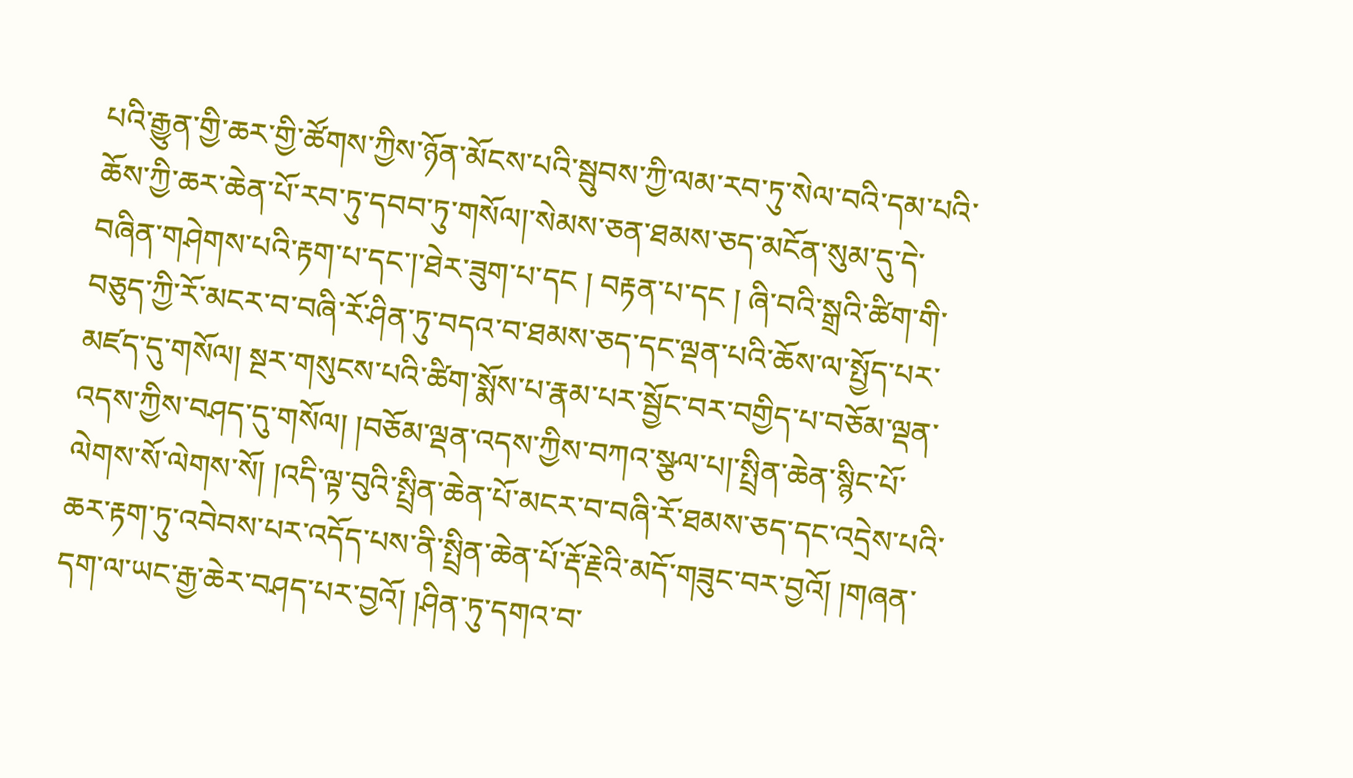པའི་རྒྱུན་གྱི་ཆར་གྱི་ཚོགས་ཀྱིས་ཉོན་མོངས་པའི་སྦུབས་ཀྱི་ལམ་རབ་ཏུ་སེལ་བའི་དམ་པའི་ཆོས་ཀྱི་ཆར་ཆེན་པོ་རབ་ཏུ་དབབ་ཏུ་གསོལ།་སེམས་ཅན་ཐམས་ཅད་མངོན་སུམ་དུ་དེ་བཞིན་གཤེགས་པའི་རྟག་པ་དང་།་ཐེར་ཟུག་པ་དང ། བརྟན་པ་དང ། ཞི་བའི་སྒྲའི་ཚིག་གི་བཅུད་ཀྱི་རོ་མངར་བ་བཞི་རོ་ཤིན་ཏུ་བདའ་བ་ཐམས་ཅད་དང་ལྡན་པའི་ཆོས་ལ་སྤྱོད་པར་མཛད་དུ་གསོལ། སྔར་གསུངས་པའི་ཚིག་སྨོས་པ་རྣམ་པར་སྦྱོང་བར་བགྱིད་པ་བཅོམ་ལྡན་འདས་ཀྱིས་བཤད་དུ་གསོལ། །བཅོམ་ལྡན་འདས་ཀྱིས་བཀའ་སྩལ་པ།་སྤྲིན་ཆེན་སྙིང་པོ་ལེགས་སོ་ལེགས་སོ། །འདི་ལྟ་བུའི་སྤྲིན་ཆེན་པོ་མངར་བ་བཞི་རོ་ཐམས་ཅད་དང་འདྲེས་པའི་ཆར་རྟག་ཏུ་འབེབས་པར་འདོད་པས་ནི་སྤྲིན་ཆེན་པོ་རྡོ་རྗེའི་མདོ་གཟུང་བར་བྱའོ། །གཞན་དག་ལ་ཡང་རྒྱ་ཆེར་བཤད་པར་བྱའོ། །ཤིན་ཏུ་དགའ་བ་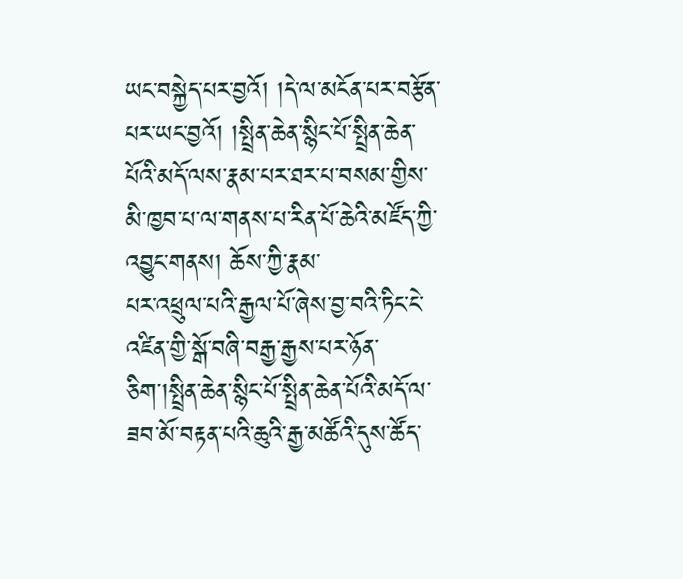ཡང་བསྐྱེད་པར་བྱའོ། །དེ་ལ་མངོན་པར་བརྩོན་པར་ཡང་བྱའོ། །སྤྲིན་ཆེན་སྙིང་པོ་སྤྲིན་ཆེན་པོའི་མདོ་ལས་རྣམ་པར་ཐར་པ་བསམ་གྱིས་མི་ཁྱབ་པ་ལ་གནས་པ་རིན་པོ་ཆེའི་མཛོད་ཀྱི་འབྱུང་གནས། ཆོས་ཀྱི་རྣམ་
པར་འཕྲུལ་པའི་རྒྱལ་པོ་ཞེས་བྱ་བའི་ཏིང་ངེ་འཛིན་གྱི་སྒོ་བཞི་བརྒྱ་རྒྱས་པར་ཉོན་ཅིག་།སྤྲིན་ཆེན་སྙིང་པོ་སྤྲིན་ཆེན་པོའི་མདོ་ལ་ཟབ་མོ་བརྟན་པའི་ཆུའི་རྒྱ་མཚོའི་དུས་ཚོད་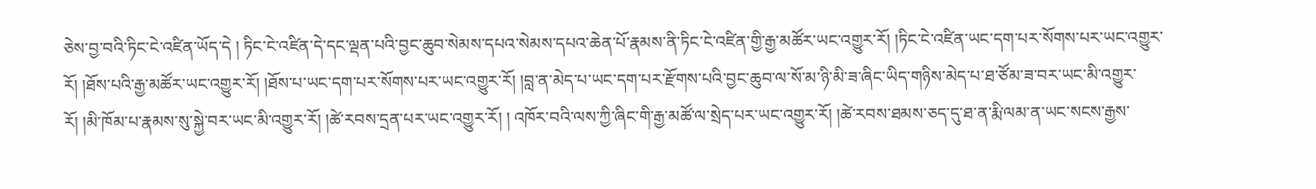ཅེས་བྱ་བའི་ཏིང་ངེ་འཛིན་ཡོད་དེ ། ཏིང་ངེ་འཛིན་དེ་དང་ལྡན་པའི་བྱང་ཆུབ་སེམས་དཔའ་སེམས་དཔའ་ཆེན་པོ་རྣམས་ནི་ཏིང་ངེ་འཛིན་གྱི་རྒྱ་མཚོར་ཡང་འགྱུར་རོ། །ཏིང་ངེ་འཛིན་ཡང་དག་པར་སོགས་པར་ཡང་འགྱུར་རོ། །ཐོས་པའི་རྒྱ་མཚོར་ཡང་འགྱུར་རོ། །ཐོས་པ་ཡང་དག་པར་སོགས་པར་ཡང་འགྱུར་རོ། །བླ་ན་མེད་པ་ཡང་དག་པར་རྫོགས་པའི་བྱང་ཆུབ་ལ་སོ་མ་ཉི་མི་ཟ་ཞིང་ཡིད་གཉིས་མེད་པ་ཐ་ཙོམ་ཟ་བར་ཡང་མི་འགྱུར་རོ། །མི་ཁོམ་པ་རྣམས་སུ་སྐྱེ་བར་ཡང་མི་འགྱུར་རོ། །ཚེ་རབས་དྲན་པར་ཡང་འགྱུར་རོ། ། འཁོར་བའི་ལས་ཀྱི་ཞིང་གི་རྒྱ་མཚོ་ལ་སྲེད་པར་ཡང་འགྱུར་རོ། །ཚེ་རབས་ཐམས་ཅད་དུ་ཐ་ན་རྨི་ལམ་ན་ཡང་སངས་རྒྱས་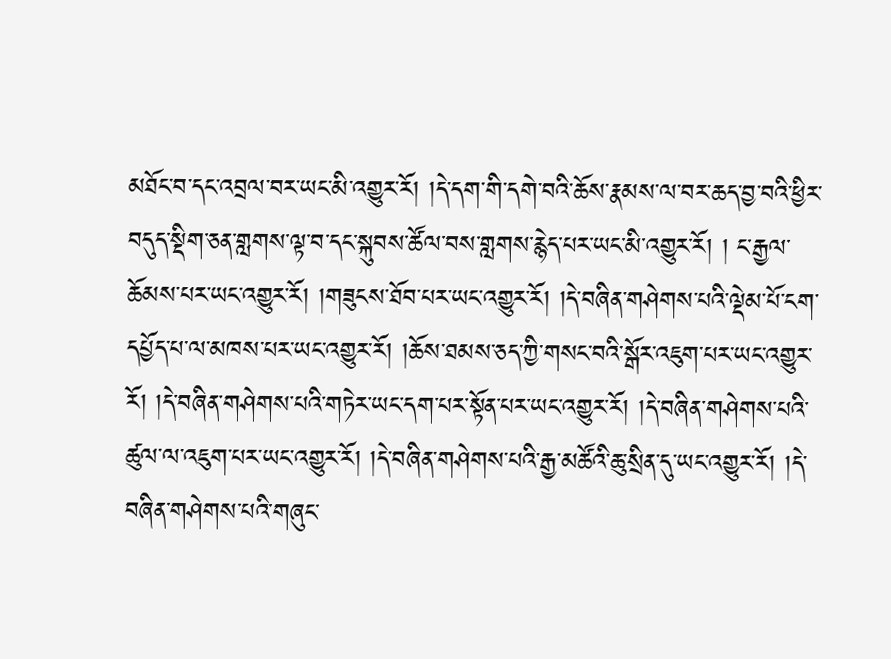མཐོང་བ་དང་འབྲལ་བར་ཡང་མི་འགྱུར་རོ། །དེ་དག་གི་དགེ་བའི་ཆོས་རྣམས་ལ་བར་ཆད་བྱ་བའི་ཕྱིར་བདུད་སྡིག་ཅན་གླགས་ལྟ་བ་དང་སྐུབས་ཚོལ་བས་གླགས་རྙེད་པར་ཡང་མི་འགྱུར་རོ། ། ང་རྒྱལ་ཆོམས་པར་ཡང་འགྱུར་རོ། །གཟུངས་ཐོབ་པར་ཡང་འགྱུར་རོ། །དེ་བཞིན་གཤེགས་པའི་ལྡེམ་པོ་ངག་དཔྱོད་པ་ལ་མཁས་པར་ཡང་འགྱུར་རོ། །ཆོས་ཐམས་ཅད་ཀྱི་གསང་བའི་སྒོར་འཇུག་པར་ཡང་འགྱུར་རོ། །དེ་བཞིན་གཤེགས་པའི་གཏེར་ཡང་དག་པར་སྟོན་པར་ཡང་འགྱུར་རོ། །དེ་བཞིན་གཤེགས་པའི་ཚུལ་ལ་འཇུག་པར་ཡང་འགྱུར་རོ། །དེ་བཞིན་གཤེགས་པའི་རྒྱ་མཚོའི་ཆུ་སྲིན་དུ་ཡང་འགྱུར་རོ། །དེ་བཞིན་གཤེགས་པའི་གཞུང་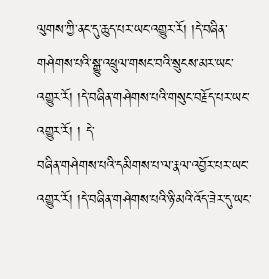ལུགས་ཀྱི་ནང་དུ་ཆུད་པར་ཡང་འགྱུར་རོ། །དེ་བཞིན་གཤེགས་པའི་སྒྱུ་འཕྲུལ་གསང་བའི་སྲུངས་མར་ཡང་འགྱུར་རོ། །དེ་བཞིན་གཤེགས་པའི་གསུང་བརྗོད་པར་ཡང་འགྱུར་རོ། ། དེ་
བཞིན་གཤེགས་པའི་དམིགས་པ་ལ་རྣལ་འབྱོར་པར་ཡང་འགྱུར་རོ། །དེ་བཞིན་གཤེགས་པའི་ཉི་མའི་འོད་ཟེར་དུ་ཡང་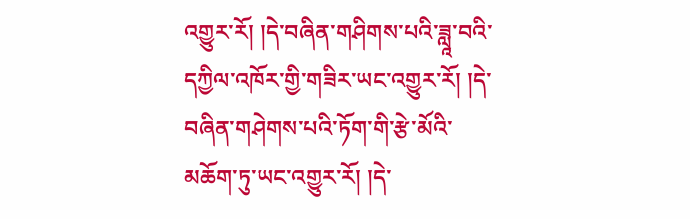འགྱུར་རོ། །དེ་བཞིན་གཤིགས་པའི་ཟླཱ་བའི་དཀྱིལ་འཁོར་གྱི་གཟིར་ཡང་འགྱུར་རོ། །དེ་བཞིན་གཤེགས་པའི་ཏོག་གི་རྩེ་མོའི་མཆོག་ཏུ་ཡང་འགྱུར་རོ། །དེ་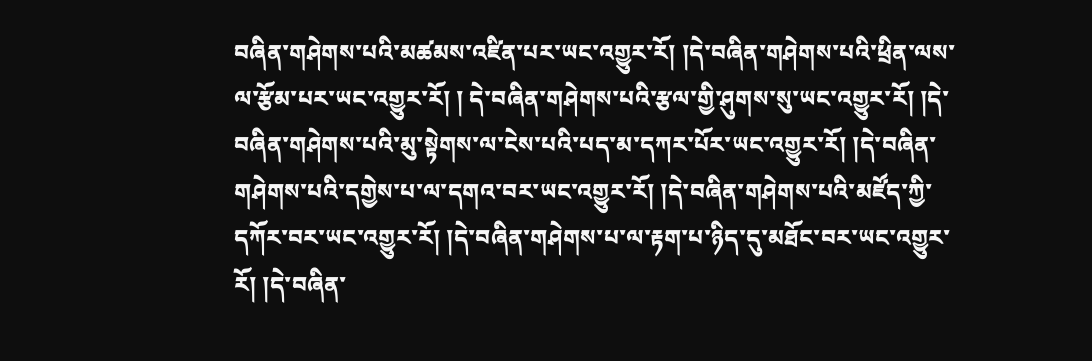བཞིན་གཤེགས་པའི་མཚམས་འཛིན་པར་ཡང་འགྱུར་རོ། །དེ་བཞིན་གཤེགས་པའི་ཕྲིན་ལས་ལ་རྩོམ་པར་ཡང་འགྱུར་རོ། ། དེ་བཞིན་གཤེགས་པའི་རྩལ་གྱི་ཤུགས་སུ་ཡང་འགྱུར་རོ། །དེ་བཞིན་གཤེགས་པའི་མུ་སྟེགས་ལ་ངེས་པའི་པད་མ་དཀར་པོར་ཡང་འགྱུར་རོ། །དེ་བཞིན་གཤེགས་པའི་དགྱེས་པ་ལ་དགའ་བར་ཡང་འགྱུར་རོ། །དེ་བཞིན་གཤེགས་པའི་མཛོད་ཀྱི་དཀོར་བར་ཡང་འགྱུར་རོ། །དེ་བཞིན་གཤེགས་པ་ལ་རྟག་པ་ཉིད་དུ་མཐོང་བར་ཡང་འགྱུར་རོ། །དེ་བཞིན་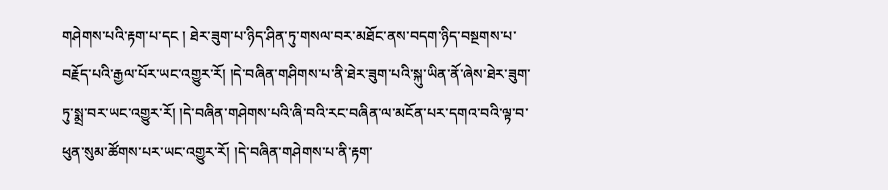གཤེགས་པའི་རྟག་པ་དང ། ཐེར་ཟུག་པ་ཉིད་ཤིན་ཏུ་གསལ་བར་མཐོང་ནས་བདག་ཉིད་བསྔགས་པ་བརྗོད་པའི་རྒྱལ་པོར་ཡང་འགྱུར་རོ། །དེ་བཞིན་གཤིགས་པ་ནི་ཐེར་ཟུག་པའི་སྐུ་ཡིན་ནོ་ཞེས་ཐེར་ཟུག་ཏུ་སྨྲ་བར་ཡང་འགྱུར་རོ། །དེ་བཞིན་གཤེགས་པའི་ཞི་བའི་རང་བཞིན་ལ་མངོན་པར་དགའ་བའི་ལྟ་བ་ཕུན་སུམ་ཚོགས་པར་ཡང་འགྱུར་རོ། །དེ་བཞིན་གཤེགས་པ་ནི་རྟག་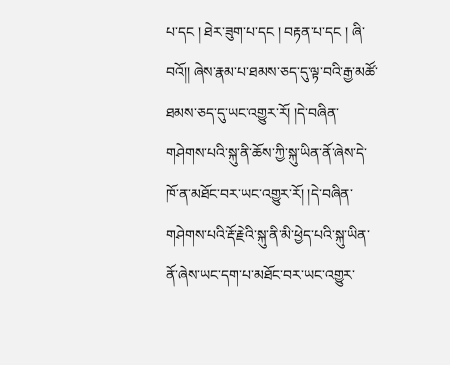པ་དང ། ཐེར་ཟུག་པ་དང ། བརྟན་པ་དང ། ཞི་བའོ།། ཞེས་རྣམ་པ་ཐམས་ཅད་དུ་ལྟ་བའི་རྒྱ་མཚོ་ཐམས་ཅད་དུ་ཡང་འགྱུར་རོ། །དེ་བཞིན་གཤེགས་པའི་སྐུ་ནི་ཆོས་ཀྱི་སྐུ་ཡིན་ནོ་ཞེས་དེ་ཁོ་ན་མཐོང་བར་ཡང་འགྱུར་རོ། །དེ་བཞིན་གཤེགས་པའི་རྡོ་རྗེའི་སྐུ་ནི་མི་ཕྱེད་པའི་སྐུ་ཡིན་ནོ་ཞེས་ཡང་དག་པ་མཐོང་བར་ཡང་འགྱུར་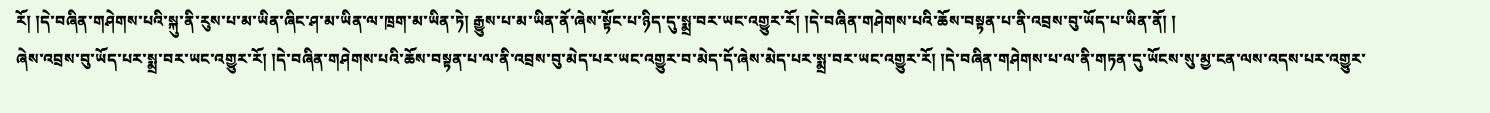རོ། །དེ་བཞིན་གཤེགས་པའི་སྐུ་ནི་རུས་པ་མ་ཡིན་ཞིང་ཤ་མ་ཡིན་ལ་ཁྲག་མ་ཡིན་ཏེ། རྒྱུས་པ་མ་ཡིན་ནོ་ཞེས་སྟོང་པ་ཉིད་དུ་སྨྲ་བར་ཡང་འགྱུར་རོ། །དེ་བཞིན་གཤེགས་པའི་ཆོས་བསྟན་པ་ནི་འབྲས་བུ་ཡོད་པ་ཡིན་ནོ། །
ཞེས་འབྲས་བུ་ཡོད་པར་སྨྲ་བར་ཡང་འགྱུར་རོ། །དེ་བཞིན་གཤེགས་པའི་ཆོས་བསྟན་པ་ལ་ནི་འབྲས་བུ་མེད་པར་ཡང་འགྱུར་བ་མེད་དོ་ཞེས་མེད་པར་སྨྲ་བར་ཡང་འགྱུར་རོ། །དེ་བཞིན་གཤེགས་པ་ལ་ནི་གཏན་དུ་ཡོངས་སུ་མྱ་ངན་ལས་འདས་པར་འགྱུར་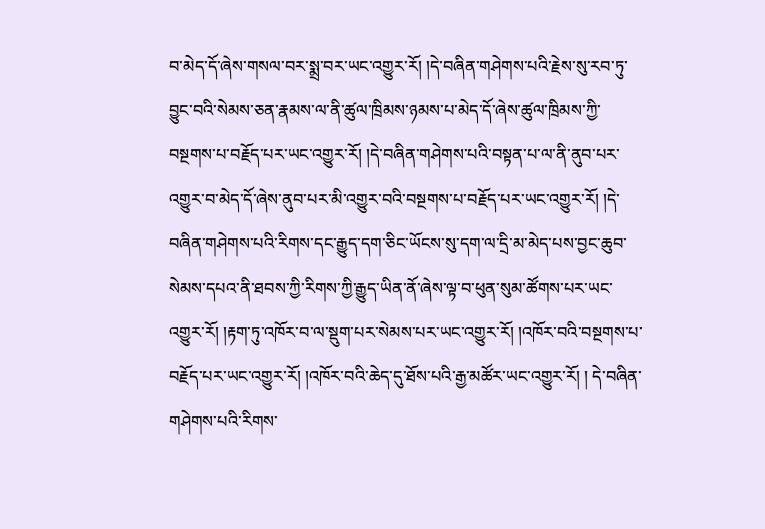བ་མེད་དོ་ཞེས་གསལ་བར་སྨྲ་བར་ཡང་འགྱུར་རོ། །དེ་བཞིན་གཤེགས་པའི་རྗེས་སུ་རབ་ཏུ་བྱུང་བའི་སེམས་ཅན་རྣམས་ལ་ནི་ཚུལ་ཁྲིམས་ཉམས་པ་མེད་དོ་ཞེས་ཚུལ་ཁྲིམས་ཀྱི་བསྔགས་པ་བརྗོད་པར་ཡང་འགྱུར་རོ། །དེ་བཞིན་གཤེགས་པའི་བསྟན་པ་ལ་ནི་ནུབ་པར་འགྱུར་བ་མེད་དོ་ཞེས་ནུབ་པར་མི་འགྱུར་བའི་བསྔགས་པ་བརྗོད་པར་ཡང་འགྱུར་རོ། །དེ་བཞིན་གཤེགས་པའི་རིགས་དང་རྒྱུད་དག་ཅིང་ཡོངས་སུ་དག་ལ་དྲི་མ་མེད་པས་བྱང་ཆུབ་སེམས་དཔའ་ནི་ཐབས་ཀྱི་རིགས་ཀྱི་རྒྱུད་ཡིན་ནོ་ཞེས་ལྟ་བ་ཕུན་སུམ་ཚོགས་པར་ཡང་འགྱུར་རོ། །རྟག་ཏུ་འཁོར་བ་ལ་སྡུག་པར་སེམས་པར་ཡང་འགྱུར་རོ། །འཁོར་བའི་བསྔགས་པ་བརྗོད་པར་ཡང་འགྱུར་རོ། །འཁོར་བའི་ཆེད་དུ་ཐོས་པའི་རྒྱ་མཚོར་ཡང་འགྱུར་རོ། ། དེ་བཞིན་གཤེགས་པའི་རིགས་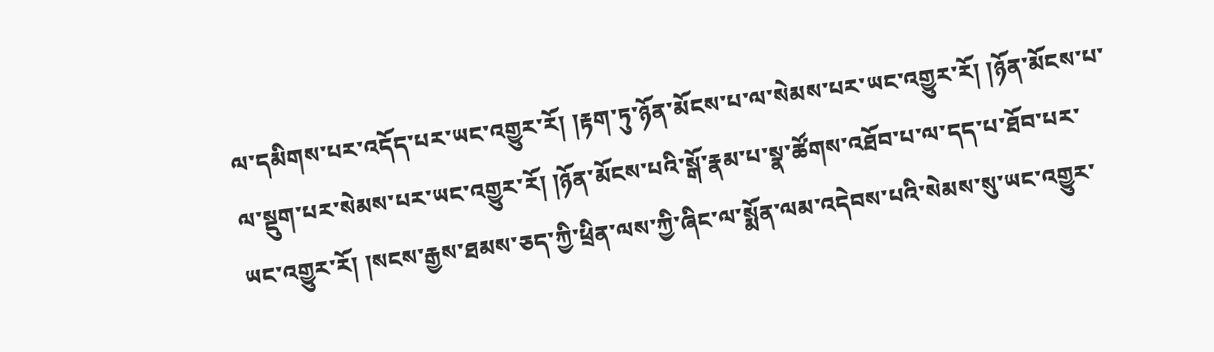ལ་དམིགས་པར་འདོད་པར་ཡང་འགྱུར་རོ། །རྟག་ཏུ་ཉོན་མོངས་པ་ལ་སེམས་པར་ཡང་འགྱུར་རོ། །ཉོན་མོངས་པ་ལ་སྡུག་པར་སེམས་པར་ཡང་འགྱུར་རོ། །ཉོན་མོངས་པའི་སྒོ་རྣམ་པ་སྣ་ཚོགས་འཐོབ་པ་ལ་དད་པ་ཐོབ་པར་ཡང་འགྱུར་རོ། །སངས་རྒྱས་ཐམས་ཅད་ཀྱི་ཕྲིན་ལས་ཀྱི་ཞིང་ལ་སྨོན་ལམ་འདེབས་པའི་སེམས་སུ་ཡང་འགྱུར་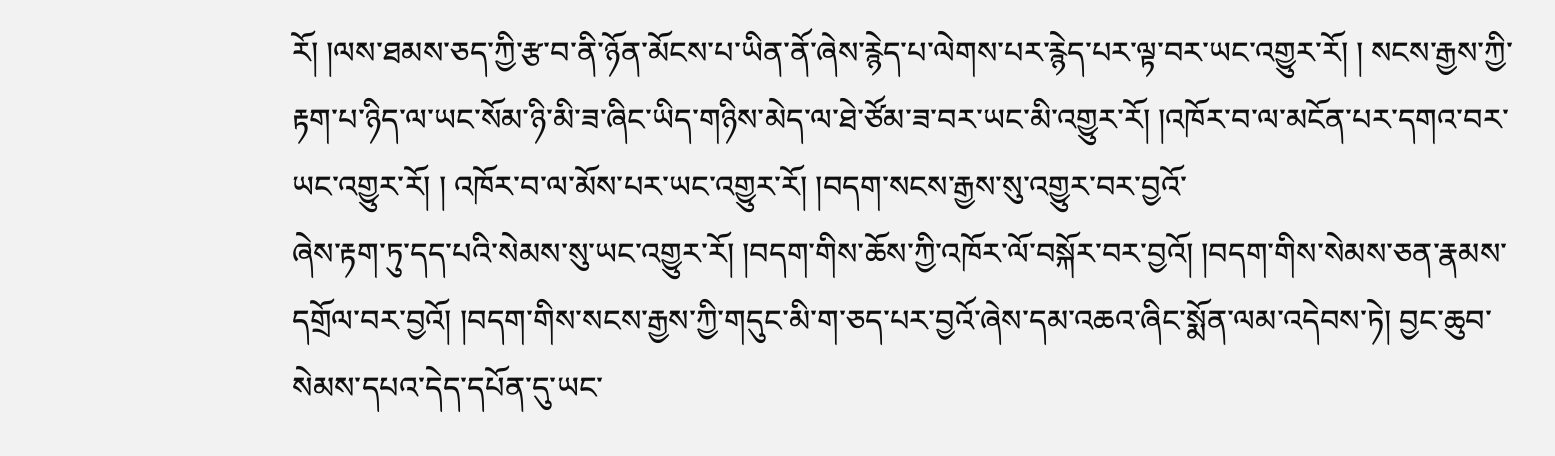རོ། །ལས་ཐམས་ཅད་ཀྱི་རྩ་བ་ནི་ཉོན་མོངས་པ་ཡིན་ནོ་ཞེས་རྙེད་པ་ལེགས་པར་རྙེད་པར་ལྟ་བར་ཡང་འགྱུར་རོ། ། སངས་རྒྱས་ཀྱི་རྟག་པ་ཉིད་ལ་ཡང་སོམ་ཉི་མི་ཟ་ཞིང་ཡིད་གཉིས་མེད་ལ་ཐེ་ཙོམ་ཟ་བར་ཡང་མི་འགྱུར་རོ། །འཁོར་བ་ལ་མངོན་པར་དགའ་བར་ཡང་འགྱུར་རོ། ། འཁོར་བ་ལ་མོས་པར་ཡང་འགྱུར་རོ། །བདག་སངས་རྒྱས་སུ་འགྱུར་བར་བྱའོ་
ཞེས་རྟག་ཏུ་དད་པའི་སེམས་སུ་ཡང་འགྱུར་རོ། །བདག་གིས་ཆོས་ཀྱི་འཁོར་ལོ་བསྐོར་བར་བྱའོ། །བདག་གིས་སེམས་ཅན་རྣམས་དགྲོལ་བར་བྱའོ། །བདག་གིས་སངས་རྒྱས་ཀྱི་གདུང་མི་ག་ཅད་པར་བྱའོ་ཞེས་དམ་འཆའ་ཞིང་སྨོན་ལམ་འདེབས་ཏེ། བྱང་ཆུབ་སེམས་དཔའ་དེད་དཔོན་དུ་ཡང་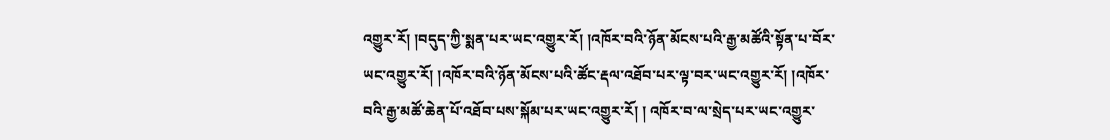འགྱུར་རོ། །བདུད་ཀྱི་སྨན་པར་ཡང་འགྱུར་རོ། །འཁོར་བའི་ཉོན་མོངས་པའི་རྒྱ་མཚོའི་སྟོན་པ་བོར་ཡང་འགྱུར་རོ། །འཁོར་བའི་ཉོན་མོངས་པའི་ཚོང་རྡལ་འཐོབ་པར་ལྟ་བར་ཡང་འགྱུར་རོ། །འཁོར་བའི་རྒྱ་མཚོ་ཆེན་པོ་འཐོབ་པས་སྐོམ་པར་ཡང་འགྱུར་རོ། ། འཁོར་བ་ལ་སྲེད་པར་ཡང་འགྱུར་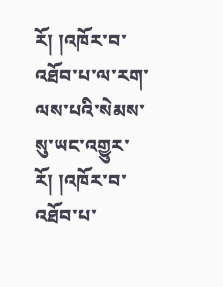རོ། །འཁོར་བ་འཐོབ་པ་ལ་རག་ལས་པའི་སེམས་སུ་ཡང་འགྱུར་རོ། །འཁོར་བ་འཐོབ་པ་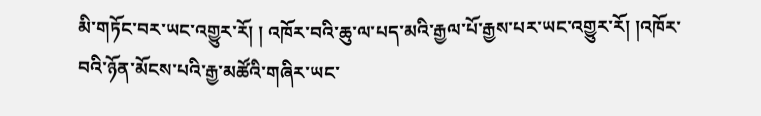མི་གཏོང་བར་ཡང་འགྱུར་རོ། ། འཁོར་བའི་ཆུ་ལ་པད་མའི་རྒྱལ་པོ་རྒྱས་པར་ཡང་འགྱུར་རོ། །འཁོར་བའི་ཉོན་མོངས་པའི་རྒྱ་མཚོའི་གཞིར་ཡང་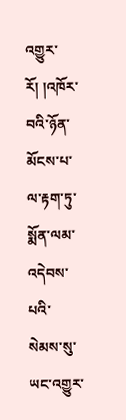འགྱུར་རོ། །འཁོར་བའི་ཉོན་མོངས་པ་ལ་རྟག་ཏུ་སྨོན་ལམ་འདེབས་པའི་སེམས་སུ་ཡང་འགྱུར་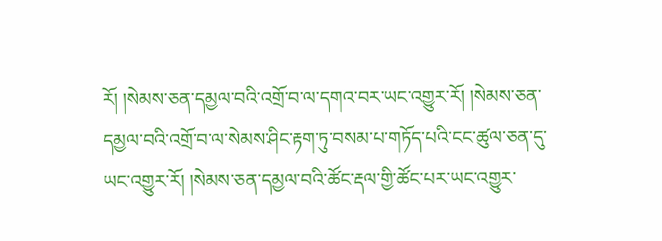རོ། །སེམས་ཅན་དམྱལ་བའི་འགྲོ་བ་ལ་དགའ་བར་ཡང་འགྱུར་རོ། །སེམས་ཅན་དམྱལ་བའི་འགྲོ་བ་ལ་སེམས་ཤིང་རྟག་ཏུ་བསམ་པ་གཏོད་པའི་ངང་ཚུལ་ཅན་དུ་ཡང་འགྱུར་རོ། །སེམས་ཅན་དམྱལ་བའི་ཚོང་རྡལ་གྱི་ཚོང་པར་ཡང་འགྱུར་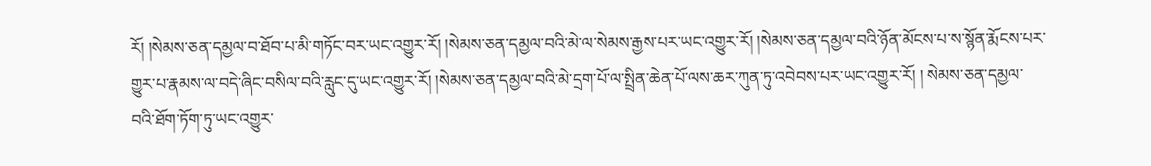རོ། །སེམས་ཅན་དམྱལ་བ་ཐོབ་པ་མི་གཏོང་བར་ཡང་འགྱུར་རོ། །སེམས་ཅན་དམྱལ་བའི་མེ་ལ་སེམས་རྒྱས་པར་ཡང་འགྱུར་རོ། །སེམས་ཅན་དམྱལ་བའི་ཉོན་མོངས་པ་ས་སྙོན་རྨོངས་པར་གྱུར་པ་རྣམས་ལ་བདེ་ཞིང་བསིལ་བའི་རླུང་དུ་ཡང་འགྱུར་རོ། །སེམས་ཅན་དམྱལ་བའི་མེ་དྲག་པོ་ལ་སྤྲིན་ཆེན་པོ་ལས་ཆར་ཀུན་ཏུ་འབེབས་པར་ཡང་འགྱུར་རོ། ། སེམས་ཅན་དམྱལ་བའི་ཐོག་ཏོག་ཏུ་ཡང་འགྱུར་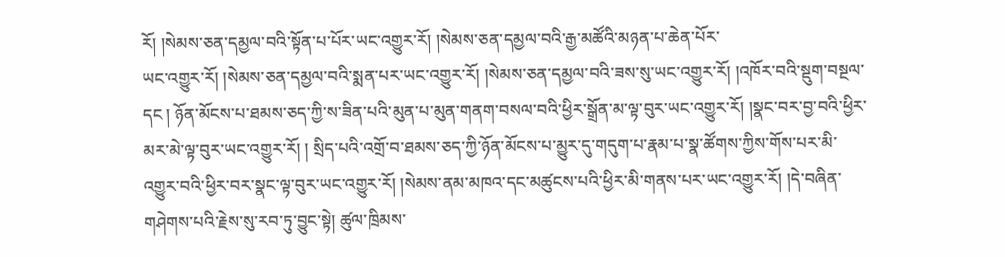རོ། །སེམས་ཅན་དམྱལ་བའི་སྟོན་པ་པོར་ཡང་འགྱུར་རོ། །སེམས་ཅན་དམྱལ་བའི་རྒྱ་མཚོའི་མཉན་པ་ཆེན་པོར་
ཡང་འགྱུར་རོ། །སེམས་ཅན་དམྱལ་བའི་སྨན་པར་ཡང་འགྱུར་རོ། །སེམས་ཅན་དམྱལ་བའི་ཟས་སུ་ཡང་འགྱུར་རོ། །འཁོར་བའི་སྡུག་བསྔལ་དང ། ཉོན་མོངས་པ་ཐམས་ཅད་ཀྱི་ས་ཟིན་པའི་མུན་པ་མུན་གནག་བསལ་བའི་ཕྱིར་སྒྲོན་མ་ལྟ་བུར་ཡང་འགྱུར་རོ། །སྣང་བར་བྱ་བའི་ཕྱིར་མར་མེ་ལྟ་བུར་ཡང་འགྱུར་རོ། ། སྲིད་པའི་འགྲོ་བ་ཐམས་ཅད་ཀྱི་ཉོན་མོངས་པ་མྱུར་དུ་གདུག་པ་རྣམ་པ་སྣ་ཚོགས་ཀྱིས་གོས་པར་མི་འགྱུར་བའི་ཕྱིར་བར་སྣང་ལྟ་བུར་ཡང་འགྱུར་རོ། །སེམས་ནམ་མཁའ་དང་མཚུངས་པའི་ཕྱིར་མི་གནས་པར་ཡང་འགྱུར་རོ། །དེ་བཞིན་གཤེགས་པའི་རྗེས་སུ་རབ་ཏུ་བྱུང་སྟེ། ཚུལ་ཁྲིམས་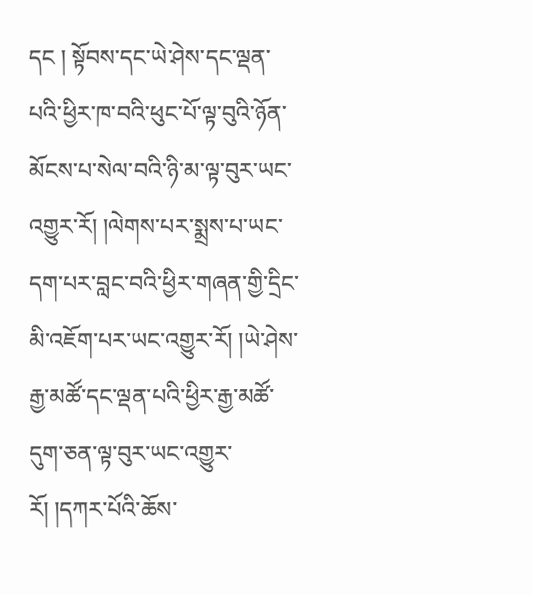དང ། སྟོབས་དང་ཡེ་ཤེས་དང་ལྡན་པའི་ཕྱིར་ཁ་བའི་ཕུང་པོ་ལྟ་བུའི་ཉོན་མོངས་པ་སེལ་བའི་ཉི་མ་ལྟ་བུར་ཡང་འགྱུར་རོ། །ལེགས་པར་སྨྲས་པ་ཡང་དག་པར་བླང་བའི་ཕྱིར་གཞན་གྱི་དྲིང་མི་འཇོག་པར་ཡང་འགྱུར་རོ། །ཡེ་ཤེས་རྒྱ་མཚོ་དང་ལྡན་པའི་ཕྱིར་རྒྱ་མཚོ་དུག་ཅན་ལྟ་བུར་ཡང་འགྱུར་རོ། །དཀར་པོའི་ཆོས་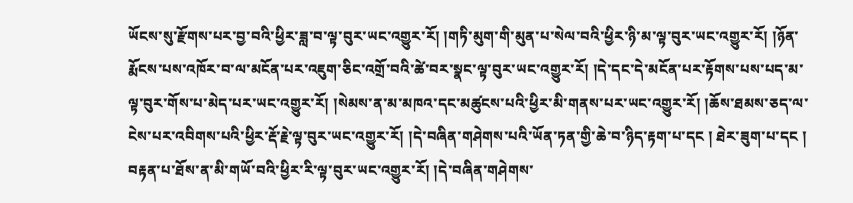ཡོངས་སུ་རྫོགས་པར་བྱ་བའི་ཕྱིར་ཟླ་བ་ལྟ་བུར་ཡང་འགྱུར་རོ། །གཏི་མུག་གི་མུན་པ་སེལ་བའི་ཕྱིར་ཉི་མ་ལྟ་བུར་ཡང་འགྱུར་རོ། །ཉོན་རྨོངས་པས་འཁོར་བ་ལ་མངོན་པར་འཇུག་ཅིང་འགྲོ་བའི་ཚེ་བར་སྣང་ལྟ་བུར་ཡང་འགྱུར་རོ། །དེ་དང་དེ་མངོན་པར་རྟོགས་པས་པད་མ་ལྟ་བུར་གོས་པ་མེད་པར་ཡང་འགྱུར་རོ། །སེམས་ན་མ་མཁའ་དང་མཚུངས་པའི་ཕྱིར་མི་གནས་པར་ཡང་འགྱུར་རོ། །ཆོས་ཐམས་ཅད་ལ་ངེས་པར་འབིགས་པའི་ཕྱིར་རྡོ་རྗེ་ལྟ་བུར་ཡང་འགྱུར་རོ། །དེ་བཞིན་གཤེགས་པའི་ཡོན་ཏན་གྱི་ཆེ་བ་ཉིད་རྟག་པ་དང ། ཐེར་ཟུག་པ་དང ། བརྟན་པ་ཐོས་ན་མི་གཡོ་བའི་ཕྱིར་རི་ལྟ་བུར་ཡང་འགྱུར་རོ། །དེ་བཞིན་གཤེགས་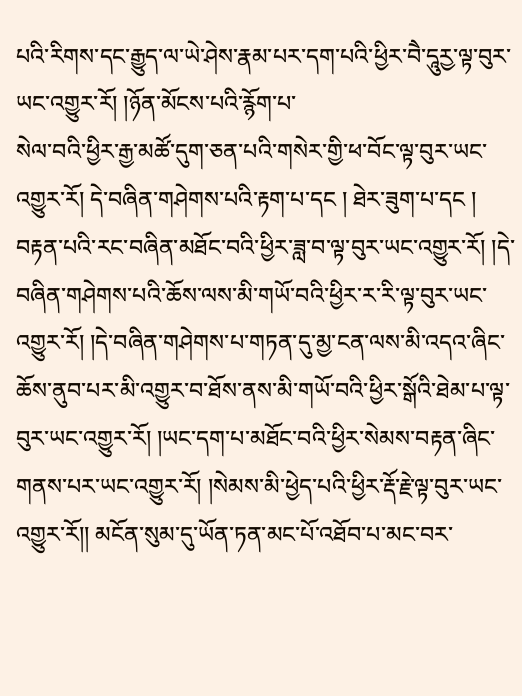པའི་རིགས་དང་རྒྱུད་ལ་ཡེ་ཤེས་རྣམ་པར་དག་པའི་ཕྱིར་བཻ་དཱུརྱ་ལྟ་བུར་ཡང་འགྱུར་རོ། །ཉོན་མོངས་པའི་རྙོག་པ་
སེལ་བའི་ཕྱིར་རྒྱ་མཚོ་དུག་ཅན་པའི་གསེར་གྱི་ཕ་བོང་ལྟ་བུར་ཡང་འགྱུར་རོ། དེ་བཞིན་གཤེགས་པའི་རྟག་པ་དང ། ཐེར་ཟུག་པ་དང ། བརྟན་པའི་རང་བཞིན་མཐོང་བའི་ཕྱིར་ཟླ་བ་ལྟ་བུར་ཡང་འགྱུར་རོ། །དེ་བཞིན་གཤེགས་པའི་ཆོས་ལས་མི་གཡོ་བའི་ཕྱིར་ར་རི་ལྟ་བུར་ཡང་འགྱུར་རོ། །དེ་བཞིན་གཤེགས་པ་གཏན་དུ་མྱ་ངན་ལས་མི་འདའ་ཞིང་ཆོས་ནུབ་པར་མི་འགྱུར་བ་ཐོས་ནས་མི་གཡོ་བའི་ཕྱིར་སྒོའི་ཐེམ་པ་ལྟ་བུར་ཡང་འགྱུར་རོ། །ཡང་དག་པ་མཐོང་བའི་ཕྱིར་སེམས་བརྟན་ཞིང་གནས་པར་ཡང་འགྱུར་རོ། །སེམས་མི་ཕྱེད་པའི་ཕྱིར་རྡོ་རྗེ་ལྟ་བུར་ཡང་འགྱུར་རོ།། མངོན་སུམ་དུ་ཡོན་ཏན་མང་པོ་འཐོབ་པ་མང་བར་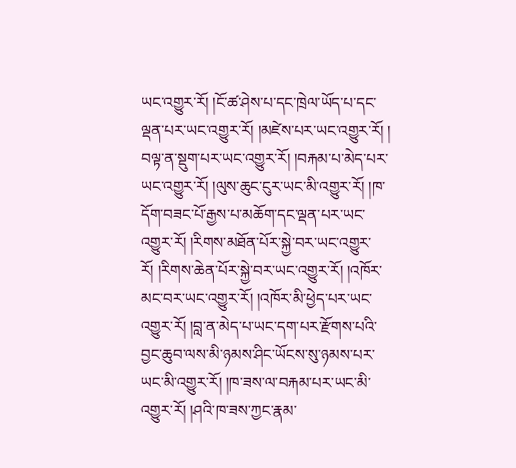ཡང་འགྱུར་རོ། །ངོ་ཚ་ཤེས་པ་དང་ཁྲེལ་ཡོད་པ་དང་ལྡན་པར་ཡང་འགྱུར་རོ། །མཛེས་པར་ཡང་འགྱུར་རོ། ། བལྟ་ན་སྡུག་པར་ཡང་འགྱུར་རོ། །བརྐམ་པ་མེད་པར་ཡང་འགྱུར་རོ། །ལུས་ཆུང་ངུར་ཡང་མི་འགྱུར་རོ། །ཁ་དོག་བཟང་པོ་རྒྱས་པ་མཆོག་དང་ལྡན་པར་ཡང་འགྱུར་རོ། །རིགས་མཐོན་པོར་སྐྱེ་བར་ཡང་འགྱུར་རོ། །རིགས་ཆེན་པོར་སྐྱེ་བར་ཡང་འགྱུར་རོ། །འཁོར་མང་བར་ཡང་འགྱུར་རོ། །འཁོར་མི་ཕྱེད་པར་ཡང་འགྱུར་རོ། །བླ་ན་མེད་པ་ཡང་དག་པར་རྫོགས་པའི་བྱང་ཆུབ་ལས་མི་ཉམས་ཤིང་ཡོངས་སུ་ཉམས་པར་ཡང་མི་འགྱུར་རོ། །ཁ་ཟས་ལ་བརྐམ་པར་ཡང་མི་འགྱུར་རོ། །ཤའི་ཁ་ཟས་ཀྱང་རྣམ་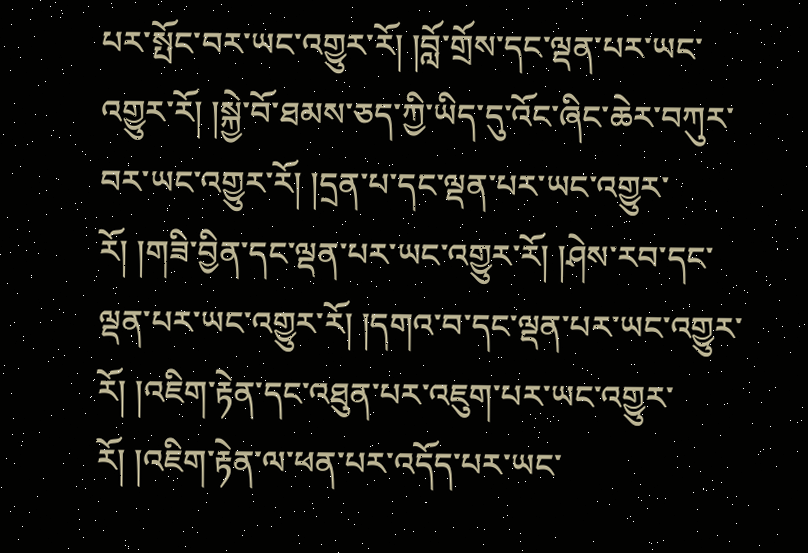པར་སྤོང་བར་ཡང་འགྱུར་རོ། །བློ་གྲོས་དང་ལྡན་པར་ཡང་འགྱུར་རོ། །སྐྱེ་བོ་ཐམས་ཅད་ཀྱི་ཡིད་དུ་འོང་ཞིང་ཆེར་བཀུར་བར་ཡང་འགྱུར་རོ། །དྲན་པ་དང་ལྡན་པར་ཡང་འགྱུར་རོ། །གཟི་བྱིན་དང་ལྡན་པར་ཡང་འགྱུར་རོ། །ཤེས་རབ་དང་ལྡན་པར་ཡང་འགྱུར་རོ། །དགའ་བ་དང་ལྡན་པར་ཡང་འགྱུར་རོ། །འཇིག་རྟེན་དང་འཐུན་པར་འཇུག་པར་ཡང་འགྱུར་རོ། །འཇིག་རྟེན་ལ་ཕན་པར་འདོད་པར་ཡང་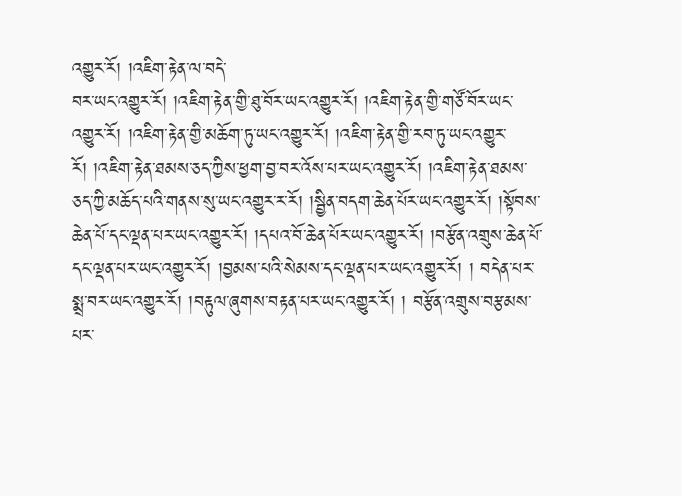འགྱུར་རོ། །འཇིག་རྟེན་ལ་བདེ་
བར་ཡང་འགྱུར་རོ། །འཇིག་རྟེན་གྱི་ཐུ་བོར་ཡང་འགྱུར་རོ། །འཇིག་རྟེན་གྱི་གཙོ་བོར་ཡང་འགྱུར་རོ། །འཇིག་རྟེན་གྱི་མཆོག་ཏུ་ཡང་འགྱུར་རོ། །འཇིག་རྟེན་གྱི་རབ་ཏུ་ཡང་འགྱུར་རོ། །འཇིག་རྟེན་ཐམས་ཅད་ཀྱིས་ཕྱག་བྱ་བར་འོས་པར་ཡང་འགྱུར་རོ། །འཇིག་རྟེན་ཐམས་ཅད་ཀྱི་མཆོད་པའི་གནས་སུ་ཡང་འགྱུར་ར་རོ། །སྦྱིན་བདག་ཆེན་པོར་ཡང་འགྱུར་རོ། །སྟོབས་ཆེན་པོ་དང་ལྡན་པར་ཡང་འགྱུར་རོ། །དཔའ་བོ་ཆེན་པོར་ཡང་འགྱུར་རོ། །བརྩོན་འགྲུས་ཆེན་པོ་དང་ལྡན་པར་ཡང་འགྱུར་རོ། །བྱམས་པའི་སེམས་དང་ལྡན་པར་ཡང་འགྱུར་རོ། ། བདེན་པར་སྨྲ་བར་ཡང་འགྱུར་རོ། །བརྟུལ་ཞུགས་བརྟན་པར་ཡང་འགྱུར་རོ། ། བརྩོན་འགྲུས་བརྩམས་པར་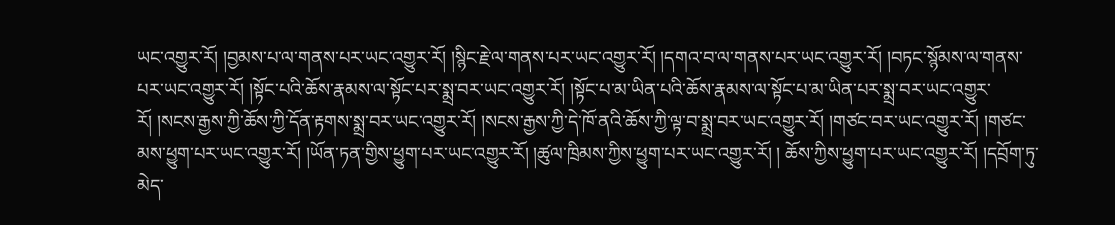ཡང་འགྱུར་རོ། །བྱམས་པ་ལ་གནས་པར་ཡང་འགྱུར་རོ། །སྙིང་རྗེ་ལ་གནས་པར་ཡང་འགྱུར་རོ། །དགའ་བ་ལ་གནས་པར་ཡང་འགྱུར་རོ། །བཏང་སྙོམས་ལ་གནས་པར་ཡང་འགྱུར་རོ། །སྟོང་པའི་ཆོས་རྣམས་ལ་སྟོང་པར་སྨྲ་བར་ཡང་འགྱུར་རོ། །སྟོང་པ་མ་ཡིན་པའི་ཆོས་རྣམས་ལ་སྟོང་པ་མ་ཡིན་པར་སྨྲ་བར་ཡང་འགྱུར་རོ། །སངས་རྒྱས་ཀྱི་ཆོས་ཀྱི་དོན་རྟགས་སྨྲ་བར་ཡང་འགྱུར་རོ། །སངས་རྒྱས་ཀྱི་དེ་ཁོ་ནའི་ཆོས་ཀྱི་ལྟ་བ་སྨྲ་བར་ཡང་འགྱུར་རོ། །གཙང་བར་ཡང་འགྱུར་རོ། །གཙང་མས་ཕྱུག་པར་ཡང་འགྱུར་རོ། །ཡོན་ཏན་གྱིས་ཕྱུག་པར་ཡང་འགྱུར་རོ། །ཚུལ་ཁྲིམས་ཀྱིས་ཕྱུག་པར་ཡང་འགྱུར་རོ། ། ཆོས་ཀྱིས་ཕྱུག་པར་ཡང་འགྱུར་རོ། །དབྲོག་ཏུ་མེད་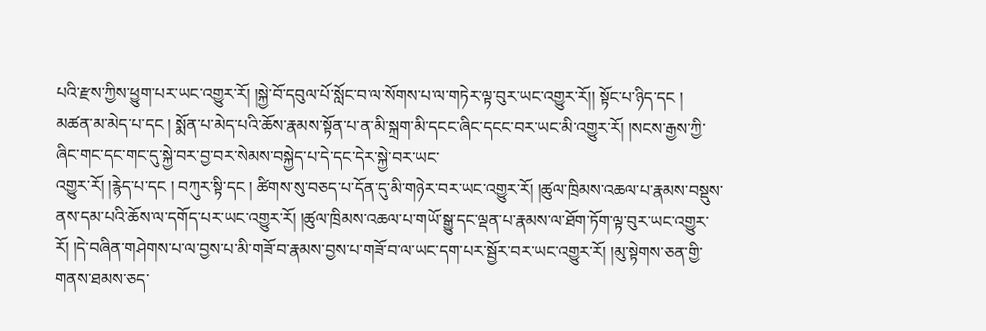པའི་རྫས་ཀྱིས་ཕྱུག་པར་ཡང་འགྱུར་རོ། །སྐྱེ་བོ་དབུལ་པོ་སློང་བ་ལ་སོགས་པ་ལ་གཏེར་ལྟ་བུར་ཡང་འགྱུར་རོ།། སྟོང་པ་ཉིད་དང ། མཚན་མ་མེད་པ་དང ། སྨོན་པ་མེད་པའི་ཆོས་རྣམས་སྟོན་པ་ན་མི་སྐྲག་མི་དངང་ཞིང་དངང་བར་ཡང་མི་འགྱུར་རོ། །སངས་རྒྱས་ཀྱི་ཞིང་གང་དང་གང་དུ་སྐྱེ་བར་བྱ་བར་སེམས་བསྐྱེད་པ་དེ་དང་དེར་སྐྱེ་བར་ཡང་
འགྱུར་རོ། །རྙེད་པ་དང ། བཀུར་སྟི་དང ། ཚིགས་སུ་བཅད་པ་དོན་དུ་མི་གཉེར་བར་ཡང་འགྱུར་རོ། །ཚུལ་ཁྲིམས་འཆལ་པ་རྣམས་བསྡུས་ནས་དམ་པའི་ཆོས་ལ་དགོད་པར་ཡང་འགྱུར་རོ། །ཚུལ་ཁྲིམས་འཆལ་པ་གཡོ་སྒྱུ་དང་ལྡན་པ་རྣམས་ལ་ཐོག་ཏོག་ལྟ་བུར་ཡང་འགྱུར་རོ། །དེ་བཞིན་གཤེགས་པ་ལ་བྱས་པ་མི་གཟོ་བ་རྣམས་བྱས་པ་གཟོ་བ་ལ་ཡང་དག་པར་སྦྱོར་བར་ཡང་འགྱུར་རོ། །མུ་སྟེགས་ཅན་གྱི་གནས་ཐམས་ཅད་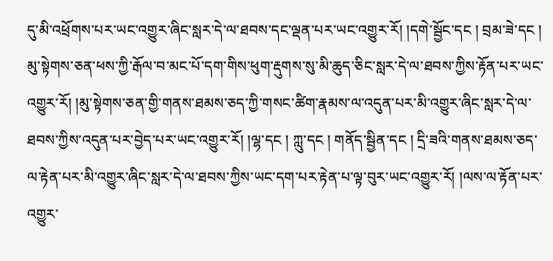དུ་མི་འཕྲོགས་པར་ཡང་འགྱུར་ཞིང་སླར་དེ་ལ་ཐབས་དང་ལྡན་པར་ཡང་འགྱུར་རོ། །དགེ་སྦྱོང་དང ། བྲམ་ཟེ་དང ། མུ་སྟེགས་ཅན་ཕས་ཀྱི་རྒོལ་བ་མང་པོ་དག་གིས་ཕུག་རྡུགས་སུ་མི་ཆུད་ཅིང་སླར་དེ་ལ་ཐབས་ཀྱིས་རྟོན་པར་ཡང་འགྱུར་རོ། །མུ་སྟེགས་ཅན་གྱི་གནས་ཐམས་ཅད་ཀྱི་གསང་ཚིག་རྣམས་ལ་འདུན་པར་མི་འགྱུར་ཞིང་སླར་དེ་ལ་ཐབས་ཀྱིས་འདུན་པར་བྱེད་པར་ཡང་འགྱུར་རོ། །ལྷ་དང ། ཀླུ་དང ། གནོད་སྦྱིན་དང ། དྲི་ཟའི་གནས་ཐམས་ཅད་ལ་རྟེན་པར་མི་འགྱུར་ཞིང་སླར་དེ་ལ་ཐབས་ཀྱིས་ཡང་དག་པར་རྟེན་པ་ལྟ་བུར་ཡང་འགྱུར་རོ། །ལས་ལ་རྟོན་པར་འགྱུར་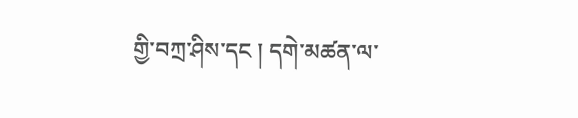གྱི་བཀྲ་ཤིས་དང ། དགེ་མཚན་ལ་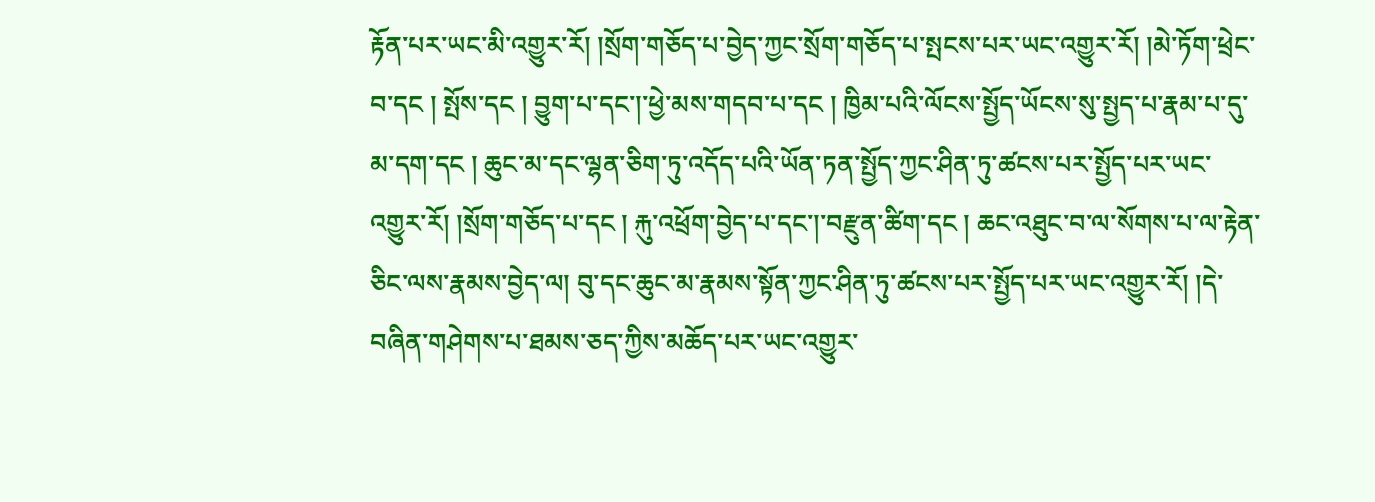རྟོན་པར་ཡང་མི་འགྱུར་རོ། །སྲོག་གཅོད་པ་བྱེད་ཀྱང་སྲོག་གཅོད་པ་སྤངས་པར་ཡང་འགྱུར་རོ། །མེ་ཏོག་ཕྲེང་བ་དང ། སྤོས་དང ། བྱུག་པ་དང་།་ཕྱེ་མས་གདབ་པ་དང ། ཁྱིམ་པའི་ལོངས་སྤྱོད་ཡོངས་སུ་སྤྱད་པ་རྣམ་པ་དུ་མ་དག་དང ། ཆུང་མ་དང་ལྷན་ཅིག་ཏུ་འདོད་པའི་ཡོན་ཏན་སྤྱོད་ཀྱང་ཤིན་ཏུ་ཚངས་པར་སྤྱོད་པར་ཡང་འགྱུར་རོ། །སྲོག་གཅོད་པ་དང ། རྐུ་འཕྲོག་བྱེད་པ་དང་།་བརྫུན་ཚིག་དང ། ཆང་འཐུང་བ་ལ་སོགས་པ་ལ་རྟེན་ཅིང་ལས་རྣམས་བྱེད་ལ། བུ་དང་ཆུང་མ་རྣམས་སྟོན་ཀྱང་ཤིན་ཏུ་ཚངས་པར་སྤྱོད་པར་ཡང་འགྱུར་རོ། །དེ་བཞིན་གཤེགས་པ་ཐམས་ཅད་ཀྱིས་མཆོད་པར་ཡང་འགྱུར་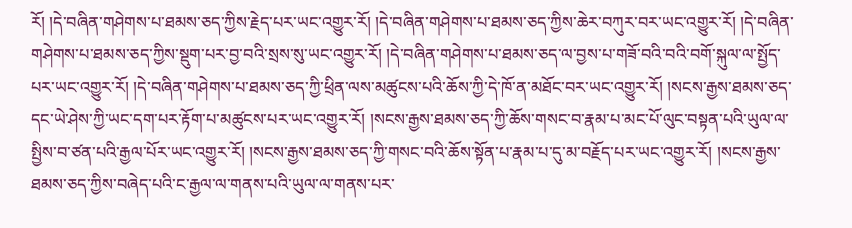རོ། །དེ་བཞིན་གཤེགས་པ་ཐམས་ཅད་ཀྱིས་རྗེད་པར་ཡང་འགྱུར་རོ། །དེ་བཞིན་གཤེགས་པ་ཐམས་ཅད་ཀྱིས་ཆེར་བཀུར་བར་ཡང་འགྱུར་རོ། །དེ་བཞིན་གཤེགས་པ་ཐམས་ཅད་ཀྱིས་སྡུག་པར་བྱ་བའི་སྲས་སུ་ཡང་འགྱུར་རོ། །དེ་བཞིན་གཤེགས་པ་ཐམས་ཅད་ལ་བྱས་པ་གཟོ་བའི་བའི་བགོ་སྐུལ་ལ་སྤྱོད་པར་ཡང་འགྱུར་རོ། །དེ་བཞིན་གཤེགས་པ་ཐམས་ཅད་ཀྱི་ཕྲིན་ལས་མཚུངས་པའི་ཆོས་ཀྱི་དེ་ཁོ་ན་མཐོང་བར་ཡང་འགྱུར་རོ། །སངས་རྒྱས་ཐམས་ཅད་དང་ཡེ་ཤེས་ཀྱི་ཡང་དག་པར་རྟོག་པ་མཚུངས་པར་ཡང་འགྱུར་རོ། །སངས་རྒྱས་ཐམས་ཅད་ཀྱི་ཆོས་གསང་བ་རྣམ་པ་མང་པོ་ལུང་བསྟན་པའི་ཡུལ་ལ་སྤྱིས་བ་ཙན་པའི་རྒྱལ་པོར་ཡང་འགྱུར་རོ། །སངས་རྒྱས་ཐམས་ཅད་ཀྱི་གསང་བའི་ཆོས་སྟོན་པ་རྣམ་པ་དུ་མ་བརྗོད་པར་ཡང་འགྱུར་རོ། །སངས་རྒྱས་ཐམས་ཅད་ཀྱིས་བཞེད་པའི་ང་རྒྱལ་ལ་གནས་པའི་ཡུལ་ལ་གནས་པར་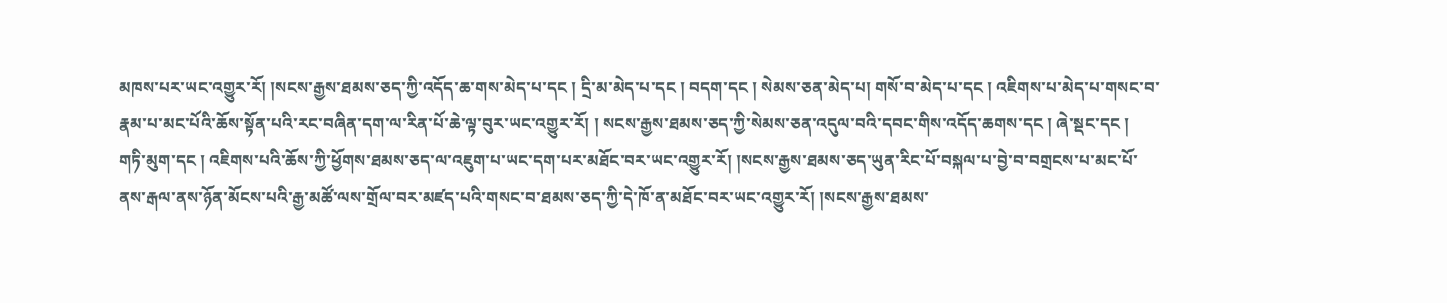མཁས་པར་ཡང་འགྱུར་རོ། །སངས་རྒྱས་ཐམས་ཅད་ཀྱི་འདོད་ཆ་གས་མེད་པ་དང ། དྲི་མ་མེད་པ་དང ། བདག་དང ། སེམས་ཅན་མེད་པ། གསོ་བ་མེད་པ་དང ། འཇིགས་པ་མེད་པ་གསང་བ་རྣམ་པ་མང་པོའི་ཆོས་སྟོན་པའི་རང་བཞིན་དག་ལ་རིན་པོ་ཆེ་ལྟ་བུར་ཡང་འགྱུར་རོ། ། སངས་རྒྱས་ཐམས་ཅད་ཀྱི་སེམས་ཅན་འདུལ་བའི་དབང་གིས་འདོད་ཆགས་དང ། ཞེ་སྡང་དང ། གཏི་མུག་དང ། འཇིགས་པའི་ཆོས་ཀྱི་ཕྱོགས་ཐམས་ཅད་ལ་འཇུག་པ་ཡང་དག་པར་མཐོང་བར་ཡང་འགྱུར་རོ། །སངས་རྒྱས་ཐམས་ཅད་ཡུན་རིང་པོ་བསྐལ་པ་བྱེ་བ་བགྲངས་པ་མང་པོ་ནས་རྒལ་ནས་ཉོན་མོངས་པའི་རྒྱ་མཚོ་ལས་གྲོལ་བར་མཛད་པའི་གསང་བ་ཐམས་ཅད་ཀྱི་དེ་ཁོ་ན་མཐོང་བར་ཡང་འགྱུར་རོ། །སངས་རྒྱས་ཐམས་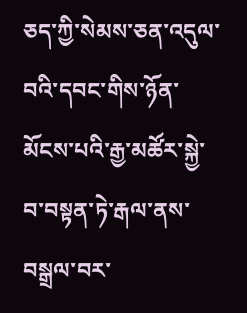ཅད་ཀྱི་སེམས་ཅན་འདུལ་བའི་དབང་གིས་ཉོན་མོངས་པའི་རྒྱ་མཚོར་སྐྱེ་བ་བསྟན་ཏེ་རྒལ་ནས་བསྒྲལ་བར་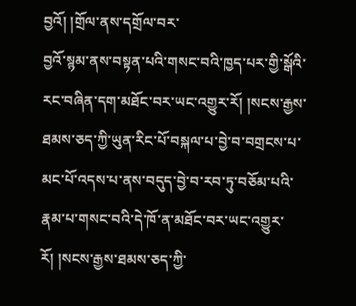བྱའོ། །གྲོལ་ནས་དགྲོལ་བར་
བྱའོ་སྙམ་ནས་བསྟན་པའི་གསང་བའི་ཁྱད་པར་གྱི་སྒོའི་རང་བཞིན་དག་མཐོང་བར་ཡང་འགྱུར་རོ། །སངས་རྒྱས་ཐམས་ཅད་ཀྱི་ཡུན་རིང་པོ་བསྐལ་པ་བྱེ་བ་བགྲངས་པ་མང་པོ་འདས་པ་ནས་བདུད་བྱེ་བ་རབ་ཏུ་བཅོམ་པའི་རྣམ་པ་གསང་བའི་དེ་ཁོ་ན་མཐོང་བར་ཡང་འགྱུར་རོ། །སངས་རྒྱས་ཐམས་ཅད་ཀྱི་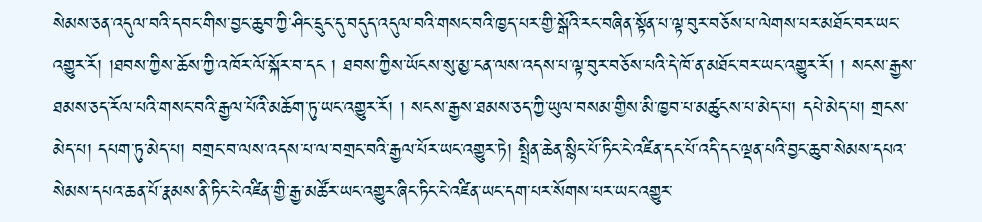སེམས་ཅན་འདུལ་བའི་དབང་གིས་བྱང་ཆུབ་ཀྱི་ཤིང་དྲུང་དུ་བདུད་འདུལ་བའི་གསང་བའི་ཁྱད་པར་གྱི་སྒོའི་རང་བཞིན་སྟོན་པ་ལྟ་བུར་བཅོས་པ་ལེགས་པར་མཐོང་བར་ཡང་འགྱུར་རོ། །ཐབས་ཀྱིས་ཆོས་ཀྱི་འཁོར་ལོ་སྐོར་བ་དང ། ཐབས་ཀྱིས་ཡོངས་སུ་མྱ་ངན་ལས་འདས་པ་ལྟ་བུར་བཅོས་པའི་དེ་ཁོ་ན་མཐོང་བར་ཡང་འགྱུར་རོ། ། སངས་རྒྱས་ཐམས་ཅད་རོལ་པའི་གསང་བའི་རྒྱལ་པོའི་མཆོག་ཏུ་ཡང་འགྱུར་རོ། ། སངས་རྒྱས་ཐམས་ཅད་ཀྱི་ཡུལ་བསམ་གྱིས་མི་ཁྱབ་པ་མཚུངས་པ་མེད་པ། དཔེ་མེད་པ། གྲངས་མེད་པ། དཔག་ཏུ་མེད་པ། བགྲང་བ་ལས་འདས་པ་ལ་བགྲང་བའི་རྒྱལ་པོར་ཡང་འགྱུར་ཏེ། སྤྲིན་ཆེན་སྙིང་པོ་ཏིང་ངེ་འཛིན་དང་པོ་འདི་དང་ལྡན་པའི་བྱང་ཆུབ་སེམས་དཔའ་སེམས་དཔའ་ཆན་པོ་རྣམས་ནི་ཏིང་ངེ་འཛིན་གྱི་རྒྱ་མཚོར་ཡང་འགྱུར་ཞིང་ཏིང་ངེ་འཛིན་ཡང་དག་པར་སོགས་པར་ཡང་འགྱུར་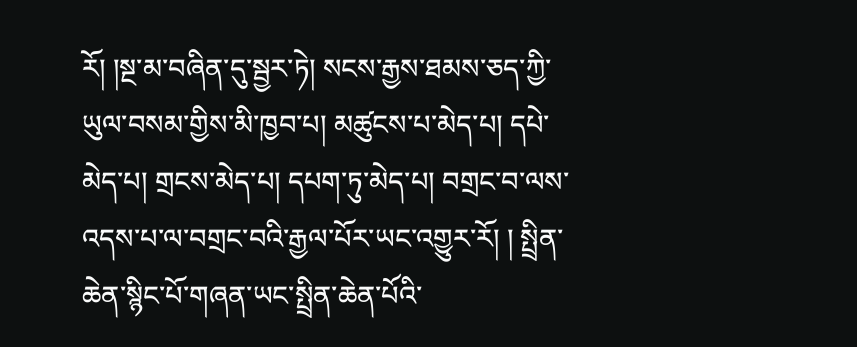རོ། །སྔ་མ་བཞིན་དུ་སྦྱར་ཏེ། སངས་རྒྱས་ཐམས་ཅད་ཀྱི་ཡུལ་བསམ་གྱིས་མི་ཁྱབ་པ། མཚུངས་པ་མེད་པ། དཔེ་མེད་པ། གྲངས་མེད་པ། དཔག་ཏུ་མེད་པ། བགྲང་བ་ལས་འདས་པ་ལ་བགྲང་བའི་རྒྱལ་པོར་ཡང་འགྱུར་རོ། ། སྤྲིན་ཆེན་སྙིང་པོ་གཞན་ཡང་སྤྲིན་ཆེན་པོའི་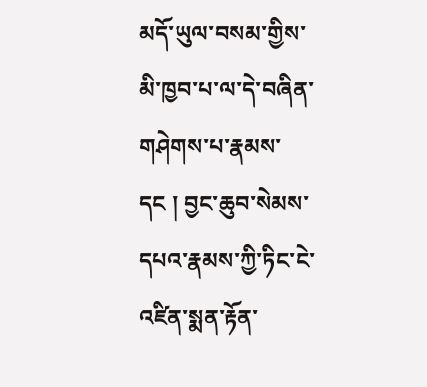མདོ་ཡུལ་བསམ་གྱིས་མི་ཁྱབ་པ་ལ་དེ་བཞིན་གཤེགས་པ་རྣམས་དང ། བྱང་ཆུབ་སེམས་དཔའ་རྣམས་ཀྱི་ཏིང་ངེ་འཛིན་སྨན་རྟོན་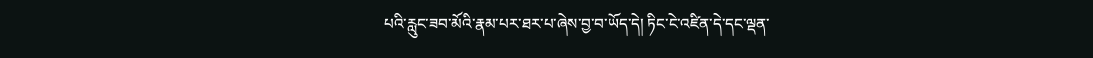པའི་རླུང་ཟབ་མོའི་རྣམ་པར་ཐར་པ་ཞེས་བྱ་བ་ཡོད་དེ། ཏིང་ངེ་འཛིན་དེ་དང་ལྡན་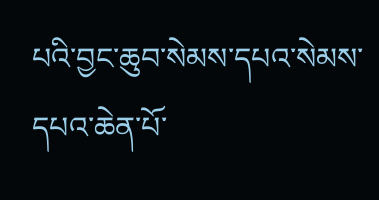པའི་བྱང་ཆུབ་སེམས་དཔའ་སེམས་དཔའ་ཆེན་པོ་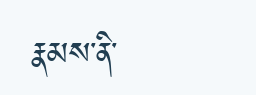རྣམས་ནི་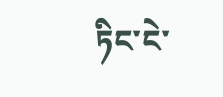ཏིང་ངེ་